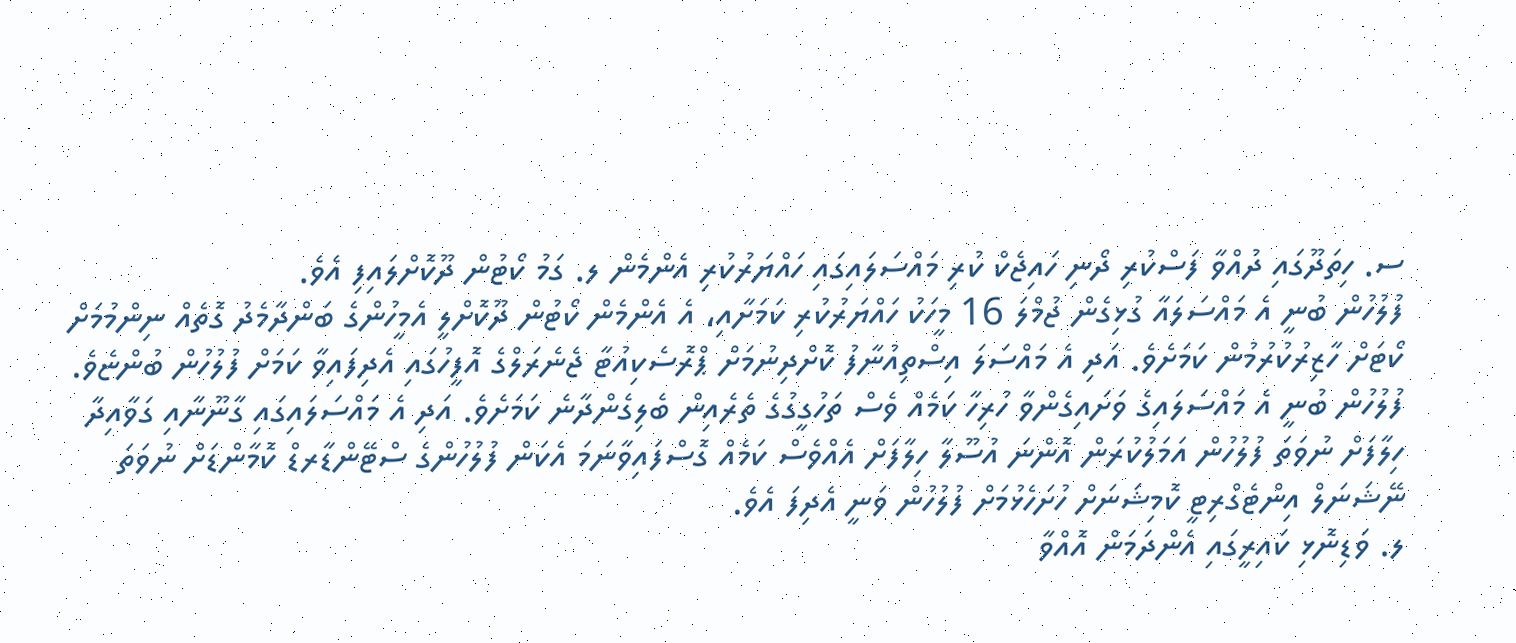ސ. ހިތަދޫގައި ދުއްވާ ފަސްކުރި ދޯނި ހައިޖެކް ކުރި މައްސަލައިގައި ހައްޔަރުކުރި އެންމެން ލ. ގަމު ކޯޓުން ދޫކޮށްލައިފި އެވެ.
ފުލުހުން ބުނީ އެ މައްސަލައާ ގުޅިގެން ޖުމްލަ 16 މީހަކު ހައްޔަރުކުރި ކަމަށާއި، އެ އެންމެން ކޯޓުން ދޫކޮށްލީ އެމީހުންގެ ބަންދާމެދު ގޮތެއް ނިންމުމަށް ކޯޓަށް ހާޒިރުކުރުމުން ކަމަށެވެ. އަދި އެ މައްސަލަ އިސްތިއުނާފު ކޮށްދިނުމަށް ޕްރޮސެކިއުޓާ ޖެނެރަލްގެ އޮފީހުގައި އެދިފައިވާ ކަމަށް ފުލުހުން ބުންޏެވެ.
ފުލުހުން ބުނީ އެ މައްސަލައިގެ ވަށައިގެންވާ ހުރިހާ ކަމެއް ވެސް ތަހުގީގުގެ ތެރެއިން ބެލިގެންދާނެ ކަމަށެވެ. އަދި އެ މައްސަލައިގައި ގާނޫނާއި ގަވާއިދާ ހިލާފަށް ނުވަތަ ފުލުހުން އަމަލުކުރަން އޮންނަ އުސޫލާ ހިލާފަށް އެއްވެސް ކަމެއް ގޮސްފައިވާނަމަ އެކަން ފުލުހުންގެ ސްޓޭންޑާރޑް ކޮމާންޑަށް ނުވަތަ ނޭޝަނަލް އިންޓެގްރިޓީ ކޮމިޝަނަށް ހުށަހެޅުމަށް ފުލުހުން ވަނީ އެދިފަ އެވެ.
ލ. ވަޑިނޮޅި ކައިރީގައި އެންދަމަން އޮއްވާ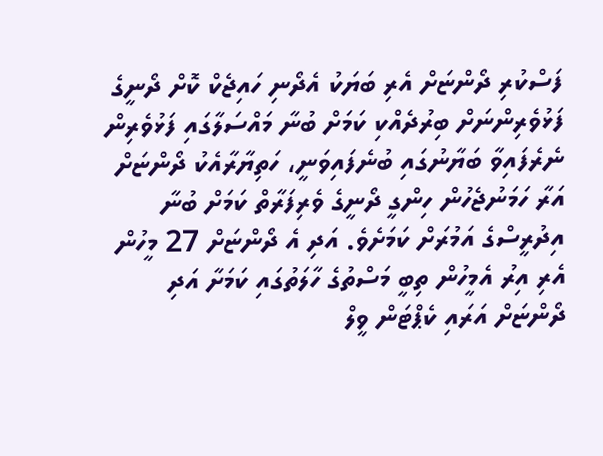ފަސްކުރި ދޯންޏަށް އެރި ބަޔަކު އެދޯނި ހައިޖެކް ކޮށް ދޯނީގެ ފަޅުވެރިންނަށް ބިރުދެއްކި ކަމަށް ބުނާ މައްސަލާގައި ފަޅުވެރިން ނެރެފައިވާ ބަޔާނުގައި ބުނެފައިވަނީ، ހަތިޔާރާއެކު ދޯންޏަށް އަރާ ހަމަނުޖެހުން ހިންގީ ދޯނީގެ ވެރިފަރާތް ކަމަށް ބުނާ އިދުރީސްގެ އަމުރަށް ކަމަށެވެ. އަދި އެ ދޯންޏަށް 27 މީހުން އެރި އިރު އެމީހުން ތިބީ މަސްތުގެ ހާލަތުގައި ކަމަށާ އަދި ދޯންޏަށް އަރައި ކެޕްޓަން ވީލް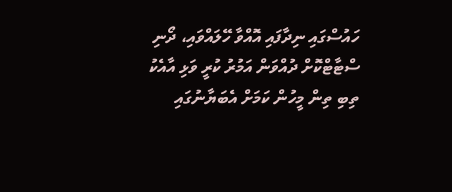ހައުސްގައި ނިދާފައި އޮއްވާ ހޭލައްވައި، ދޯނި ސްޓާޓްކޮށް ދުއްވަން އަމުރު ކުރީ ވަޅި އާއެކު ތިބި ތިން މީހުން ކަމަށް އެބަޔާނުގައި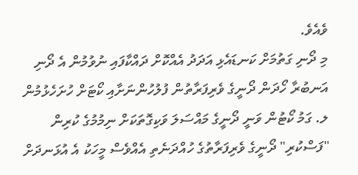ވެއެވެ.
މި ދޯނި ގަތުމަށް ކަނޑައެޅި އަދަދު އެއްކޮށް ދައްކާފައި ނުވުމުން އެ ދޯނި އަނބުރާ ހޯދަން ދޯނީގެ ވެރިފަރާތުން ފުލުހުންނަށާއި ކޯޓަށް ހުށަހެޅުމުން ލ. ގަމު ކޯޓުން ވަނީ ދޯނީގެ މައްސަލަ ވަކިގޮތަކަށް ނިމުމުގެ ކުރިން "ފަސްކުރި" ދޯނީގެ ވެރިފަރާތުގެ ހުއްދަނެތި އެއްވެސް މީހަކު އެ އުޅަނދަށް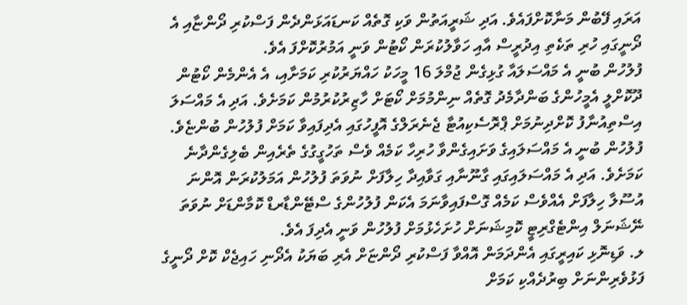އަރައި ފޭބުން މަނާކޮށްފައެވެ. އަދި ޝަރީއަތުން ވަކި ގޮތެއް ކަނޑައަޅަންދެން ފަސްކުރި ދޯންޏާއި އެ ދޯނީގައި ހުރި ތަކެތި އިދުރީސް އާއި ހަވާލުކުރަން ކޯޓުން ވަނީ އަމުރުކޮށްފަ އެވެ.
ފުލުހުން ބުނީ އެ މައްސަލައާ ގުޅިގެން ޖުމްލަ 16 މީހަކު ހައްޔަރުކުރި ކަމަށާއި، އެ އެންމެން ކޯޓުން ދޫކޮށްލީ އެމީހުންގެ ބަންދާމެދު ގޮތެއް ނިންމުމަށް ކޯޓަށް ހާޒިރުކުރުމުން ކަމަށެވެ. އަދި އެ މައްސަލަ އިސްތިއުނާފު ކޮށްދިނުމަށް ޕްރޮސެކިއުޓާ ޖެނެރަލްގެ އޮފީހުގައި އެދިފައިވާ ކަމަށް ފުލުހުން ބުންޏެވެ.
ފުލުހުން ބުނީ އެ މައްސަލައިގެ ވަށައިގެންވާ ހުރިހާ ކަމެއް ވެސް ތަހުގީގުގެ ތެރެއިން ބެލިގެންދާނެ ކަމަށެވެ. އަދި އެ މައްސަލައިގައި ގާނޫނާއި ގަވާއިދާ ހިލާފަށް ނުވަތަ ފުލުހުން އަމަލުކުރަން އޮންނަ އުސޫލާ ހިލާފަށް އެއްވެސް ކަމެއް ގޮސްފައިވާނަމަ އެކަން ފުލުހުންގެ ސްޓޭންޑާރޑް ކޮމާންޑަށް ނުވަތަ ނޭޝަނަލް އިންޓެގްރިޓީ ކޮމިޝަނަށް ހުށަހެޅުމަށް ފުލުހުން ވަނީ އެދިފަ އެވެ.
ލ. ވަޑިނޮޅި ކައިރީގައި އެންދަމަން އޮއްވާ ފަސްކުރި ދޯންޏަށް އެރި ބަޔަކު އެދޯނި ހައިޖެކް ކޮށް ދޯނީގެ ފަޅުވެރިންނަށް ބިރުދެއްކި ކަމަށް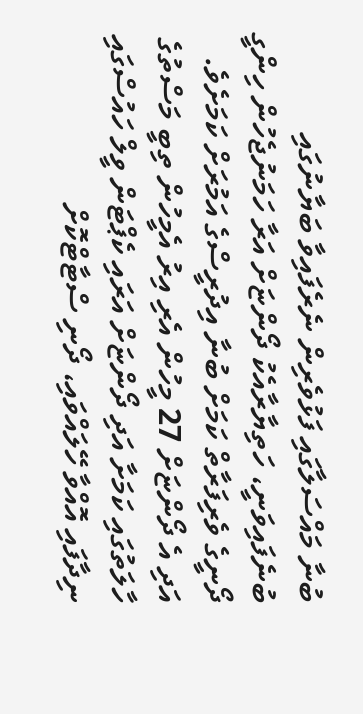ބުނާ މައްސަލާގައި ފަޅުވެރިން ނެރެފައިވާ ބަޔާނުގައި ބުނެފައިވަނީ، ހަތިޔާރާއެކު ދޯންޏަށް އަރާ ހަމަނުޖެހުން ހިންގީ ދޯނީގެ ވެރިފަރާތް ކަމަށް ބުނާ އިދުރީސްގެ އަމުރަށް ކަމަށެވެ. އަދި އެ ދޯންޏަށް 27 މީހުން އެރި އިރު އެމީހުން ތިބީ މަސްތުގެ ހާލަތުގައި ކަމަށާ އަދި ދޯންޏަށް އަރައި ކެޕްޓަން ވީލް ހައުސްގައި ނިދާފައި އޮއްވާ ހޭލައްވައި، ދޯނި ސްޓާޓްކޮށް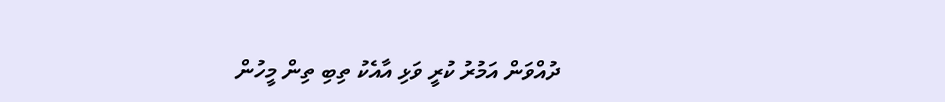ދުއްވަން އަމުރު ކުރީ ވަޅި އާއެކު ތިބި ތިން މީހުން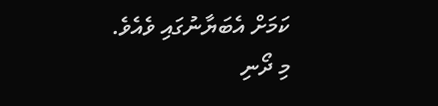ކަމަށް އެބަޔާނުގައި ވެއެވެ.
މި ދޯނި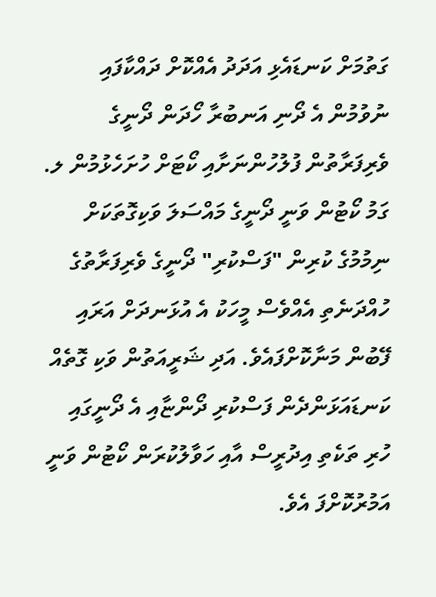ގަތުމަށް ކަނޑައެޅި އަދަދު އެއްކޮށް ދައްކާފައި ނުވުމުން އެ ދޯނި އަނބުރާ ހޯދަން ދޯނީގެ ވެރިފަރާތުން ފުލުހުންނަށާއި ކޯޓަށް ހުށަހެޅުމުން ލ. ގަމު ކޯޓުން ވަނީ ދޯނީގެ މައްސަލަ ވަކިގޮތަކަށް ނިމުމުގެ ކުރިން "ފަސްކުރި" ދޯނީގެ ވެރިފަރާތުގެ ހުއްދަނެތި އެއްވެސް މީހަކު އެ އުޅަނދަށް އަރައި ފޭބުން މަނާކޮށްފައެވެ. އަދި ޝަރީއަތުން ވަކި ގޮތެއް ކަނޑައަޅަންދެން ފަސްކުރި ދޯންޏާއި އެ ދޯނީގައި ހުރި ތަކެތި އިދުރީސް އާއި ހަވާލުކުރަން ކޯޓުން ވަނީ އަމުރުކޮށްފަ އެވެ.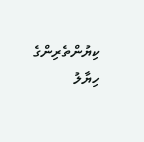ކިޔުންތެރިންގެ ހިޔާލު